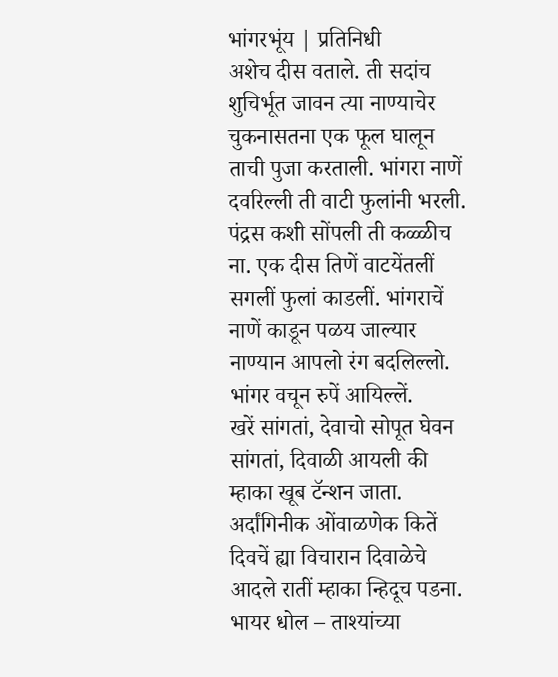भांगरभूंय | प्रतिनिधी
अशेच दीस वताले. ती सदांच शुचिर्भूत जावन त्या नाण्याचेर चुकनासतना एक फूल घालून ताची पुजा करताली. भांगरा नाणें दवरिल्ली ती वाटी फुलांनी भरली. पंद्रस कशी सोंपली ती कळ्ळीच ना. एक दीस तिणें वाटयेंतलीं सगलीं फुलां काडलीं. भांगराचें नाणें काडून पळय जाल्यार नाण्यान आपलो रंग बदलिल्लो. भांगर वचून रुपें आयिल्लें.
खरें सांगतां, देवाचो सोपूत घेवन सांगतां, दिवाळी आयली की म्हाका खूब टॅन्शन जाता. अर्दांगिनीक ओंवाळणेक कितें दिवचें ह्या विचारान दिवाळेचे आदले रातीं म्हाका न्हिदूच पडना. भायर धोल – ताश्यांच्या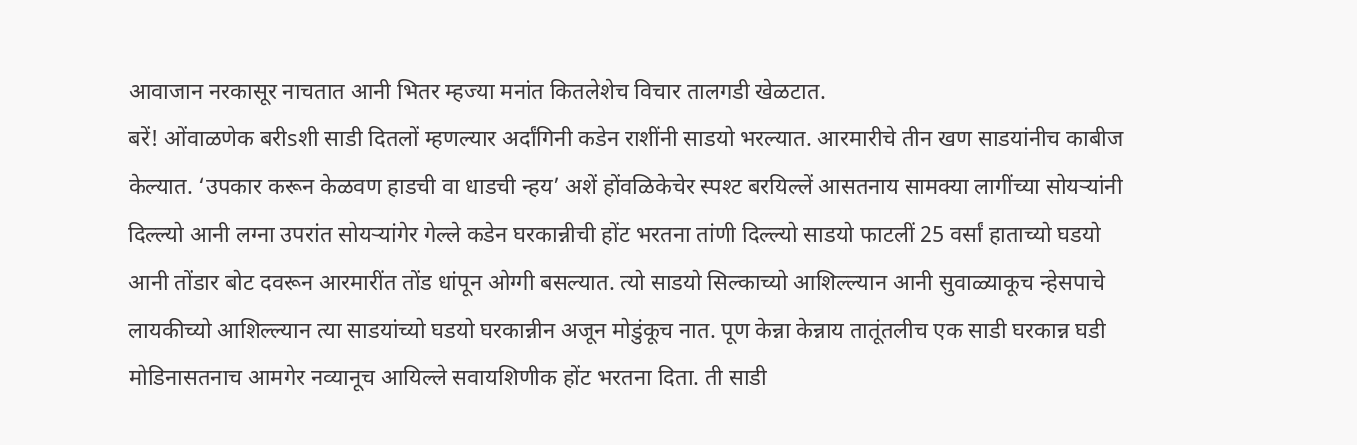आवाजान नरकासूर नाचतात आनी भितर म्हज्या मनांत कितलेशेच विचार तालगडी खेळटात.
बरें! ओंवाळणेक बरीsशी साडी दितलों म्हणल्यार अर्दांगिनी कडेन राशींनी साडयो भरल्यात. आरमारीचे तीन खण साडयांनीच काबीज केल्यात. ‘उपकार करून केळवण हाडची वा धाडची न्हय’ अशें होंवळिकेचेर स्पश्ट बरयिल्लें आसतनाय सामक्या लागींच्या सोयऱ्यांनी दिल्ल्यो आनी लग्ना उपरांत सोयऱ्यांगेर गेल्ले कडेन घरकान्नीची होंट भरतना तांणी दिल्ल्यो साडयो फाटलीं 25 वर्सां हाताच्यो घडयो आनी तोंडार बोट दवरून आरमारींत तोंड धांपून ओग्गी बसल्यात. त्यो साडयो सिल्काच्यो आशिल्ल्यान आनी सुवाळ्याकूच न्हेसपाचे लायकीच्यो आशिल्ल्यान त्या साडयांच्यो घडयो घरकान्नीन अजून मोडुंकूच नात. पूण केन्ना केन्नाय तातूंतलीच एक साडी घरकान्न घडी मोडिनासतनाच आमगेर नव्यानूच आयिल्ले सवायशिणीक होंट भरतना दिता. ती साडी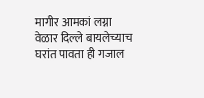मागीर आमकां लग्ना वेळार दिल्ले बायलेच्याच घरांत पावता ही गजाल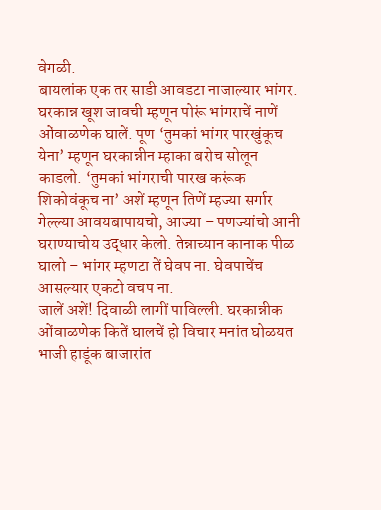वेगळी.
बायलांक एक तर साडी आवडटा नाजाल्यार भांगर. घरकान्न खूश जावची म्हणून पोरूं भांगराचें नाणें ओंवाळणेक घालें. पूण ‘तुमकां भांगर पारखुंकूच येना’ म्हणून घरकान्नीन म्हाका बरोच सोलून काडलो. ‘तुमकां भांगराची पारख करूंक शिकोवंकूच ना’ अशें म्हणून तिणें म्हज्या सर्गार गेल्ल्या आवयबापायचो, आज्या – पणज्यांचो आनी घराण्याचोय उद्धार केलो. तेन्नाच्यान कानाक पीळ घालो – भांगर म्हणटा तें घेवप ना. घेवपाचेंच आसल्यार एकटो वचप ना.
जालें अशें! दिवाळी लागीं पाविल्ली. घरकान्नीक ओंवाळणेक कितें घालचें हो विचार मनांत घोळयत भाजी हाडूंक बाजारांत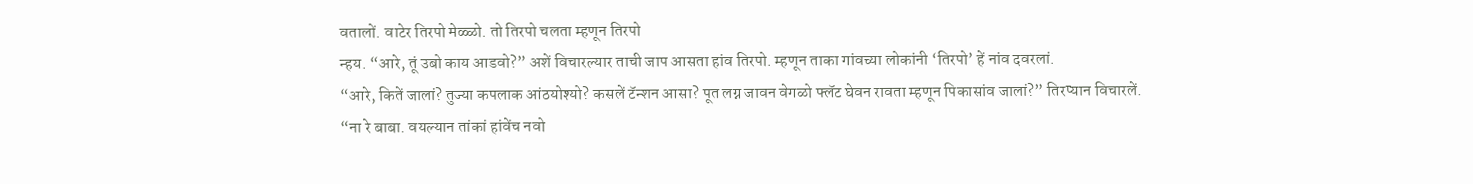वतालों. वाटेर तिरपो मेळ्ळो. तो तिरपो चलता म्हणून तिरपो
न्हय. “आरे, तूं उबो काय आडवो?” अशें विचारल्यार ताची जाप आसता हांव तिरपो. म्हणून ताका गांवच्या लोकांनी ‘तिरपो’ हें नांव दवरलां.
“आरे, कितें जालां? तुज्या कपलाक आंठयोश्यो? कसलें टॅन्शन आसा? पूत लग्न जावन वेगळो फ्लॅट घेवन रावता म्हणून पिकासांव जालां?” तिरप्यान विचारलें.
“ना रे बाबा. वयल्यान तांकां हांवेंच नवो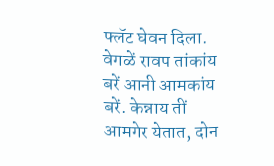फ्लॅट घेवन दिला. वेगळें रावप तांकांय बरें आनी आमकांय बरें. केन्नाय तीं आमगेर येतात, दोन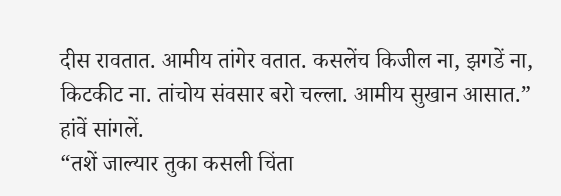दीस रावतात. आमीय तांगेर वतात. कसलेंच किजील ना, झगडें ना, किटकीट ना. तांचोय संवसार बरो चल्ला. आमीय सुखान आसात.” हांवें सांगलें.
“तशें जाल्यार तुका कसली चिंता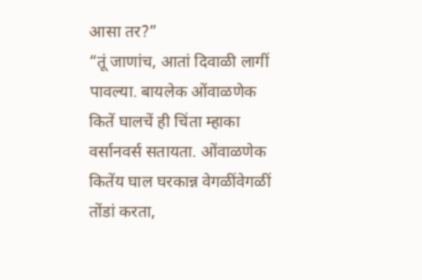आसा तर?”
“तूं जाणांच, आतां दिवाळी लागीं पावल्या. बायलेक ओंवाळणेक कितें घालचें ही चिंता म्हाका वर्सानवर्स सतायता. ओंवाळणेक कितेंय घाल घरकान्न वेगळींवेगळीं तोंडां करता,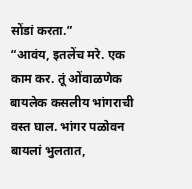सोंडां करता.”
“आवंय, इतलेंच मरे. एक काम कर. तूं ओंवाळणेक बायलेक कसलीय भांगराची वस्त घाल. भांगर पळोवन बायलां भुलतात,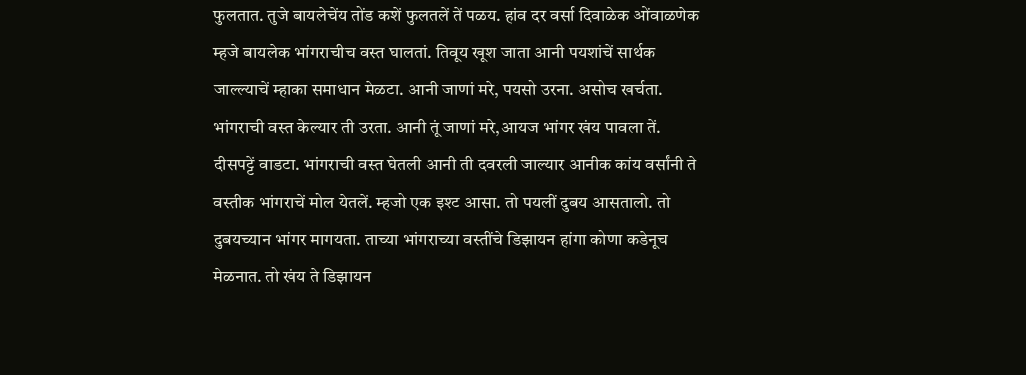फुलतात. तुजे बायलेचेंय तोंड कशें फुलतलें तें पळय. हांव दर वर्सा दिवाळेक ओंवाळणेक म्हजे बायलेक भांगराचीच वस्त घालतां. तिवूय खूश जाता आनी पयशांचें सार्थक जाल्ल्याचें म्हाका समाधान मेळटा. आनी जाणां मरे, पयसो उरना. असोच खर्चता. भांगराची वस्त केल्यार ती उरता. आनी तूं जाणां मरे,आयज भांगर खंय पावला तें. दीसपट्टें वाडटा. भांगराची वस्त घेतली आनी ती दवरली जाल्यार आनीक कांय वर्सांनी ते वस्तीक भांगराचें मोल येतलें. म्हजो एक इश्ट आसा. तो पयलीं दुबय आसतालो. तो दुबयच्यान भांगर मागयता. ताच्या भांगराच्या वस्तींचे डिझायन हांगा कोणा कडेनूच मेळनात. तो खंय ते डिझायन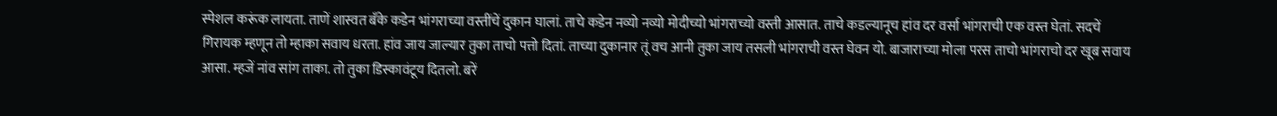स्पेशल करूंक लायता. ताणें शास्वत बँके कडेन भांगराच्या वस्तींचें दुकान घालां. ताचे कडेन नव्यो नव्यो मोदीच्यो भांगराच्यो वस्ती आसात. ताचे कडल्यानूच हांव दर वर्सा भांगराची एक वस्त घेतां. सदचें गिरायक म्हणून तो म्हाका सवाय धरता. हांव जाय जाल्यार तुका ताचो पत्तो दितां. ताच्या दुकानार तूं वच आनी तुका जाय तसली भांगराची वस्त घेवन यो. बाजाराच्या मोला परस ताचो भांगराचो दर खूब सवाय आसा. म्हजें नांव सांग ताका. तो तुका डिस्कावंटूय दितलो. बरें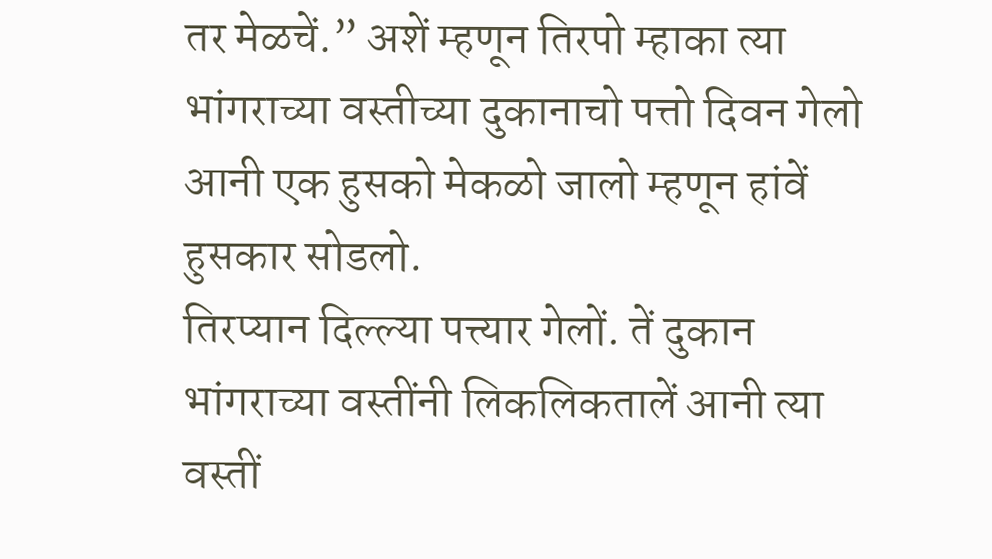तर मेळचें.” अशें म्हणून तिरपो म्हाका त्या भांगराच्या वस्तीच्या दुकानाचो पत्तो दिवन गेलो आनी एक हुसको मेकळो जालो म्हणून हांवें हुसकार सोडलो.
तिरप्यान दिल्ल्या पत्त्यार गेलों. तें दुकान भांगराच्या वस्तींनी लिकलिकतालें आनी त्या वस्तीं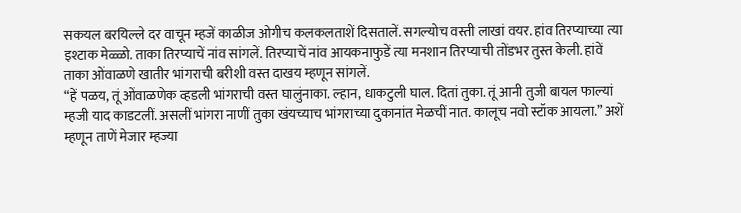सकयल बरयिल्ले दर वाचून म्हजें काळीज ओगीच कलकलताशें दिसतालें. सगल्योच वस्ती लाखां वयर. हांव तिरप्याच्या त्या इश्टाक मेळ्ळो. ताका तिरप्याचें नांव सांगलें. तिरप्याचें नांव आयकनाफुडें त्या मनशान तिरप्याची तोंडभर तुस्त केली. हांवें ताका ओंवाळणे खातीर भांगराची बरीशी वस्त दाखय म्हणून सांगलें.
“हें पळय, तूं ओंवाळणेक व्हडली भांगराची वस्त घालुंनाका. ल्हान, धाकटुली घाल. दितां तुका. तूं आनी तुजी बायल फाल्यां म्हजी याद काडटलीं. असलीं भांगरा नाणीं तुका खंयच्याच भांगराच्या दुकानांत मेळचीं नात. कालूच नवो स्टॉक आयला.” अशें म्हणून ताणें मेजार म्हज्या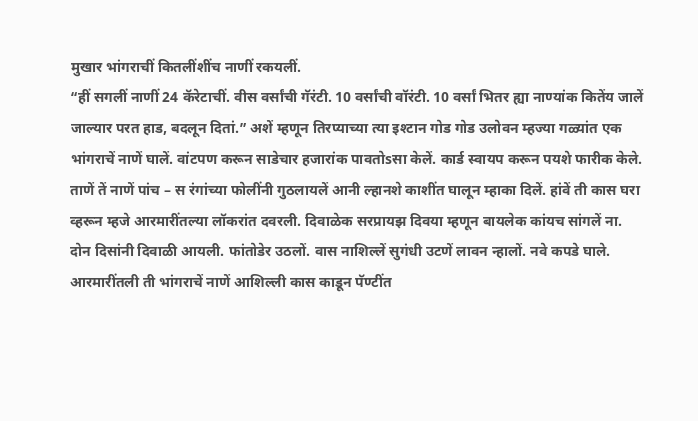मुखार भांगराचीं कितलींशींच नाणीं रकयलीं.
“हीं सगलीं नाणीं 24 कॅरेटाचीं. वीस वर्सांची गॅरंटी. 10 वर्सांची वॉरंटी. 10 वर्सां भितर ह्या नाण्यांक कितेंय जालें जाल्यार परत हाड, बदलून दितां.” अशें म्हणून तिरप्याच्या त्या इश्टान गोड गोड उलोवन म्हज्या गळ्यांत एक भांगराचें नाणें घालें. वांटपण करून साडेचार हजारांक पावतोsसा केलें. कार्ड स्वायप करून पयशे फारीक केले. ताणें तें नाणें पांच – स रंगांच्या फोलींनी गुठलायलें आनी ल्हानशे काशींत घालून म्हाका दिलें. हांवें ती कास घरा व्हरून म्हजे आरमारींतल्या लॉकरांत दवरली. दिवाळेक सरप्रायझ दिवया म्हणून बायलेक कांयच सांगलें ना.
दोन दिसांनी दिवाळी आयली. फांतोडेर उठलों. वास नाशिल्लें सुगंधी उटणें लावन न्हालों. नवे कपडे घाले. आरमारींतली ती भांगराचें नाणें आशिल्ली कास काडून पॅण्टींत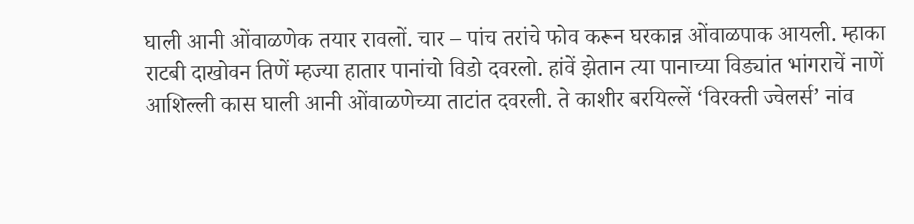घाली आनी ओंवाळणेक तयार रावलों. चार – पांच तरांचे फोव करून घरकान्न ओंवाळपाक आयली. म्हाका राटबी दाखोवन तिणें म्हज्या हातार पानांचो विडो दवरलो. हांवें झेतान त्या पानाच्या विड्यांत भांगराचें नाणें आशिल्ली कास घाली आनी ओंवाळणेच्या ताटांत दवरली. ते काशीर बरयिल्लें ‘विरक्ती ज्वेलर्स’ नांव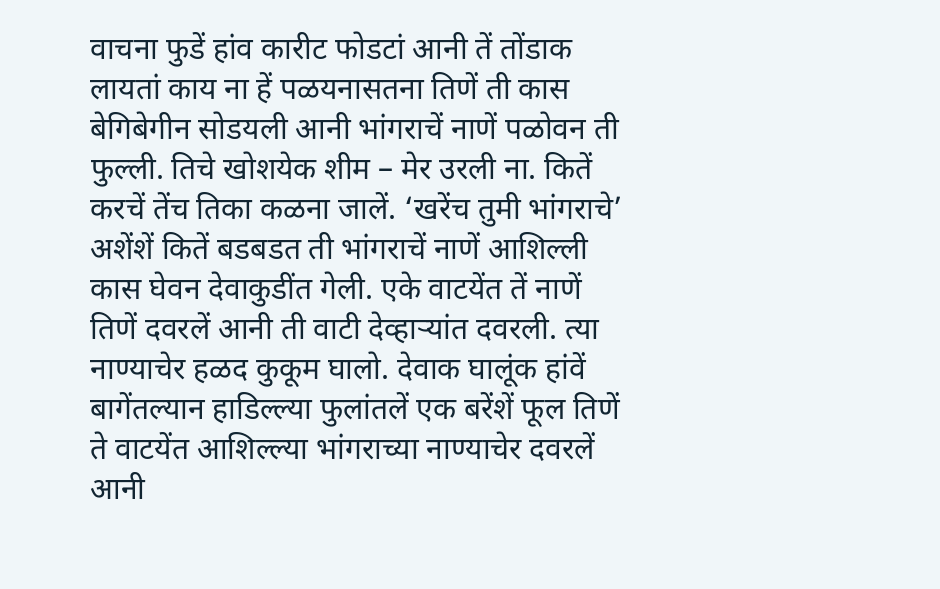वाचना फुडें हांव कारीट फोडटां आनी तें तोंडाक लायतां काय ना हें पळयनासतना तिणें ती कास बेगिबेगीन सोडयली आनी भांगराचें नाणें पळोवन ती फुल्ली. तिचे खोशयेक शीम – मेर उरली ना. कितें करचें तेंच तिका कळना जालें. ‘खरेंच तुमी भांगराचे’ अशेंशें कितें बडबडत ती भांगराचें नाणें आशिल्ली कास घेवन देवाकुडींत गेली. एके वाटयेंत तें नाणें तिणें दवरलें आनी ती वाटी देव्हाऱ्यांत दवरली. त्या नाण्याचेर हळद कुकूम घालो. देवाक घालूंक हांवें बागेंतल्यान हाडिल्ल्या फुलांतलें एक बरेंशें फूल तिणें ते वाटयेंत आशिल्ल्या भांगराच्या नाण्याचेर दवरलें आनी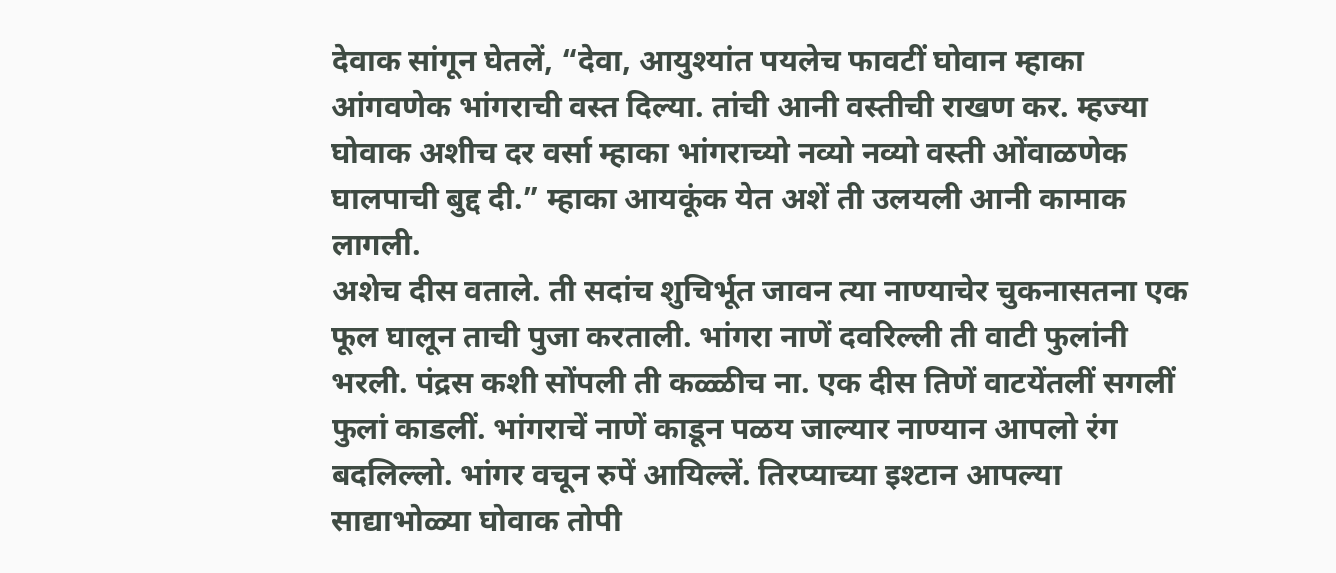देवाक सांगून घेतलें, “देवा, आयुश्यांत पयलेच फावटीं घोवान म्हाका आंगवणेक भांगराची वस्त दिल्या. तांची आनी वस्तीची राखण कर. म्हज्या घोवाक अशीच दर वर्सा म्हाका भांगराच्यो नव्यो नव्यो वस्ती ओंवाळणेक घालपाची बुद्द दी.” म्हाका आयकूंक येत अशें ती उलयली आनी कामाक लागली.
अशेच दीस वताले. ती सदांच शुचिर्भूत जावन त्या नाण्याचेर चुकनासतना एक फूल घालून ताची पुजा करताली. भांगरा नाणें दवरिल्ली ती वाटी फुलांनी भरली. पंद्रस कशी सोंपली ती कळ्ळीच ना. एक दीस तिणें वाटयेंतलीं सगलीं फुलां काडलीं. भांगराचें नाणें काडून पळय जाल्यार नाण्यान आपलो रंग बदलिल्लो. भांगर वचून रुपें आयिल्लें. तिरप्याच्या इश्टान आपल्या साद्याभोळ्या घोवाक तोपी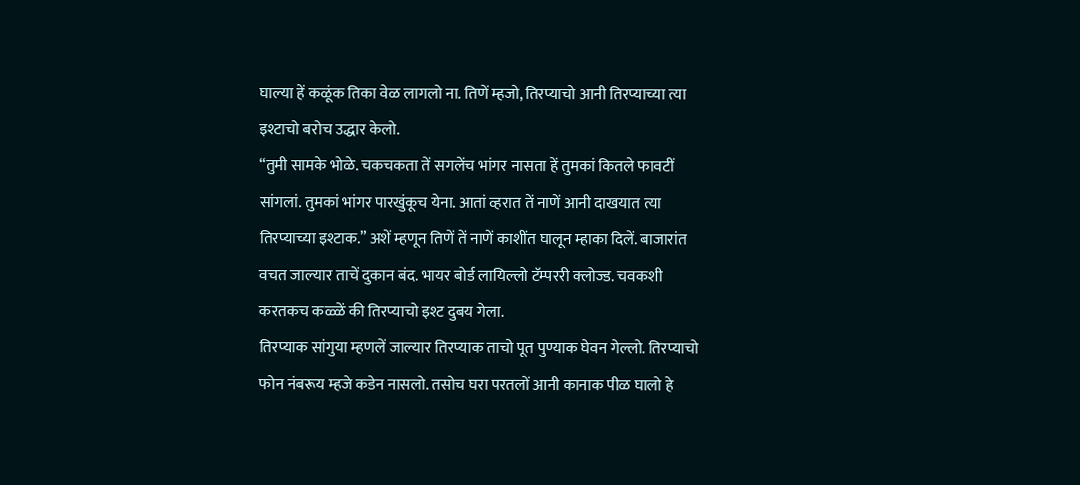घाल्या हें कळूंक तिका वेळ लागलो ना. तिणें म्हजो, तिरप्याचो आनी तिरप्याच्या त्या इश्टाचो बरोच उद्धार केलो.
“तुमी सामके भोळे. चकचकता तें सगलेंच भांगर नासता हें तुमकां कितले फावटीं सांगलां. तुमकां भांगर पारखुंकूच येना. आतां व्हरात तें नाणें आनी दाखयात त्या तिरप्याच्या इश्टाक.” अशें म्हणून तिणें तें नाणें काशींत घालून म्हाका दिलें. बाजारांत वचत जाल्यार ताचें दुकान बंद. भायर बोर्ड लायिल्लो टॅम्पररी क्लोज्ड. चवकशी करतकच कळ्ळें की तिरप्याचो इश्ट दुबय गेला.
तिरप्याक सांगुया म्हणलें जाल्यार तिरप्याक ताचो पूत पुण्याक घेवन गेल्लो. तिरप्याचो फोन नंबरूय म्हजे कडेन नासलो. तसोच घरा परतलों आनी कानाक पीळ घालो हे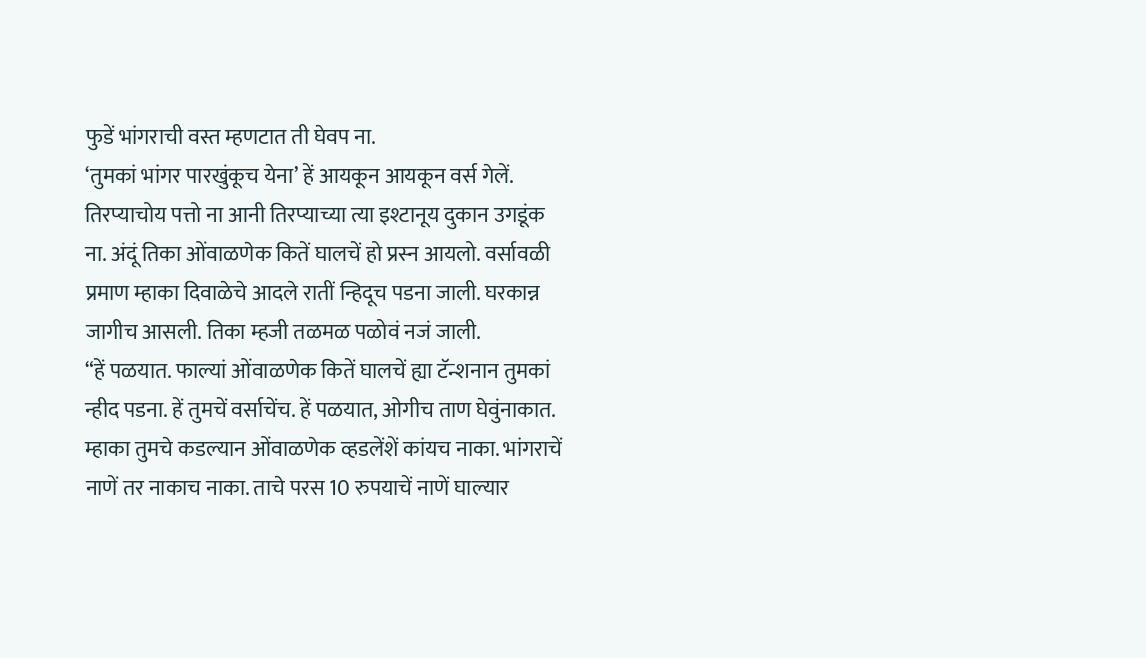फुडें भांगराची वस्त म्हणटात ती घेवप ना.
‘तुमकां भांगर पारखुंकूच येना’ हें आयकून आयकून वर्स गेलें. तिरप्याचोय पत्तो ना आनी तिरप्याच्या त्या इश्टानूय दुकान उगडूंक ना. अंदूं तिका ओंवाळणेक कितें घालचें हो प्रस्न आयलो. वर्सावळी प्रमाण म्हाका दिवाळेचे आदले रातीं न्हिदूच पडना जाली. घरकान्न जागीच आसली. तिका म्हजी तळमळ पळोवं नजं जाली.
“हें पळयात. फाल्यां ओंवाळणेक कितें घालचें ह्या टॅन्शनान तुमकां न्हीद पडना. हें तुमचें वर्साचेंच. हें पळयात, ओगीच ताण घेवुंनाकात. म्हाका तुमचे कडल्यान ओंवाळणेक व्हडलेंशें कांयच नाका. भांगराचें नाणें तर नाकाच नाका. ताचे परस 10 रुपयाचें नाणें घाल्यार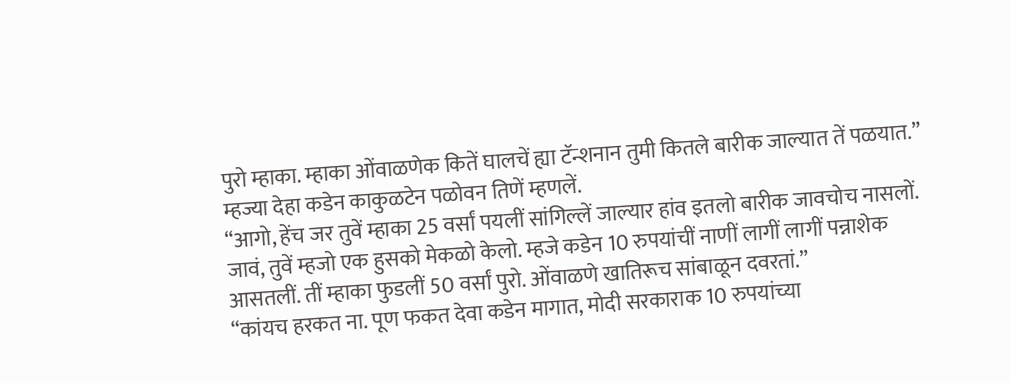पुरो म्हाका. म्हाका ओंवाळणेक कितें घालचें ह्या टॅन्शनान तुमी कितले बारीक जाल्यात तें पळयात.” म्हज्या देहा कडेन काकुळटेन पळोवन तिणें म्हणलें.
“आगो, हेंच जर तुवें म्हाका 25 वर्सां पयलीं सांगिल्लें जाल्यार हांव इतलो बारीक जावचोच नासलों. जावं, तुवें म्हजो एक हुसको मेकळो केलो. म्हजे कडेन 10 रुपयांचीं नाणीं लागीं लागीं पन्नाशेक आसतलीं. तीं म्हाका फुडलीं 50 वर्सां पुरो. ओंवाळणे खातिरूच सांबाळून दवरतां.”
“कांयच हरकत ना. पूण फकत देवा कडेन मागात, मोदी सरकाराक 10 रुपयांच्या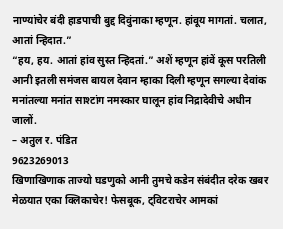नाण्यांचेर बंदी हाडपाची बुद्द दिवुंनाका म्हणून. हांवूय मागतां. चलात, आतां न्हिदात.”
“हय, हय. आतां हांव सुस्त न्हिदतां.” अशें म्हणून हांवें कूस परतिली आनी इतली समंजस बायल देवान म्हाका दिली म्हणून सगल्या देवांक मनांतल्या मनांत साश्टांग नमस्कार घालून हांव निद्रादेवीचे अधीन जालों.
– अतुल र. पंडित
9623269013
खिणाखिणाक ताज्यो घडणुको आनी तुमचे कडेन संबंदीत दरेक खबर मेळयात एका क्लिकाचेर! फेसबूक, ट्विटराचेर आमकां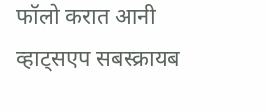फॉलो करात आनी व्हाट्सएप सबस्क्रायब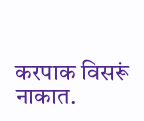करपाक विसरूं नाकात.